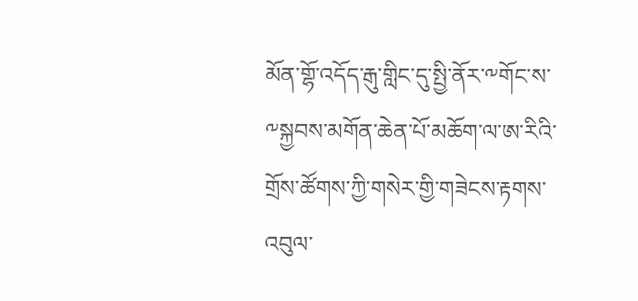མོན་གྷོ་འདོད་རྒུ་གླིང་དུ་སྤྱི་ནོར་༸གོང་ས་༸སྐྱབས་མགོན་ཆེན་པོ་མཆོག་ལ་ཨ་རིའི་གྲོས་ཚོགས་ཀྱི་གསེར་གྱི་གཟེངས་རྟགས་འབུལ་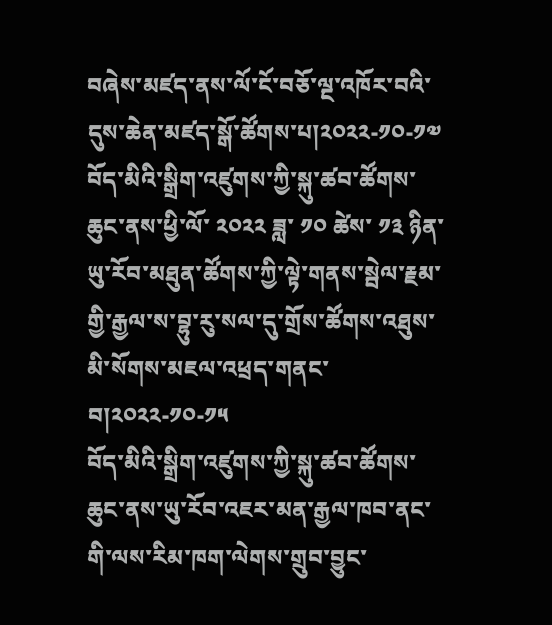བཞེས་མཛད་ནས་ལོ་ངོ་བཅོ་ལྔ་འཁོར་བའི་དུས་ཆེན་མཛད་སྒོ་ཚོགས་པ།༢༠༢༢-༡༠-༡༧
བོད་མིའི་སྒྲིག་འཛུགས་ཀྱི་སྐུ་ཚབ་ཚོགས་ཆུང་ནས་ཕྱི་ལོ་ ༢༠༢༢ ཟླ་ ༡༠ ཚེས་ ༡༣ ཉིན་ཡུ་རོབ་མཐུན་ཚོགས་ཀྱི་ལྟེ་གནས་སྦེལ་རྗམ་གྱི་རྒྱལ་ས་བྷུ་རུ་སལ་དུ་གྲོས་ཚོགས་འཐུས་མི་སོགས་མཇལ་འཕྲད་གནང་བ།༢༠༢༢-༡༠-༡༥
བོད་མིའི་སྒྲིག་འཛུགས་ཀྱི་སྐུ་ཚབ་ཚོགས་ཆུང་ནས་ཡུ་རོབ་འཇར་མན་རྒྱལ་ཁབ་ནང་གི་ལས་རིམ་ཁག་ལེགས་གྲུབ་བྱུང་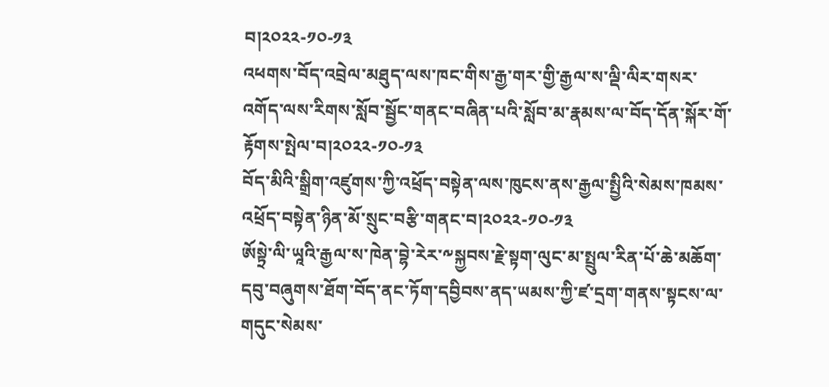བ།༢༠༢༢-༡༠-༡༣
འཕགས་བོད་འབྲེལ་མཐུད་ལས་ཁང་གིས་རྒྱ་གར་གྱི་རྒྱལ་ས་ལྡི་ལིར་གསར་འགོད་ལས་རིགས་སློབ་སྦྱོང་གནང་བཞིན་པའི་སློབ་མ་རྣམས་ལ་བོད་དོན་སྐོར་གོ་རྟོགས་སྤེལ་བ།༢༠༢༢-༡༠-༡༣
བོད་མིའི་སྒྲིག་འཛུགས་ཀྱི་འཕྲོད་བསྟེན་ལས་ཁུངས་ནས་རྒྱལ་སྤྱིའི་སེམས་ཁམས་འཕྲོད་བསྟེན་ཉིན་མོ་སྲུང་བརྩི་གནང་བ།༢༠༢༢-༡༠-༡༣
ཨོསྟྲེ་ལི་ཡཱའི་རྒྱལ་ས་ཁེན་བྷེ་རེར་༸སྐྱབས་རྗེ་སྟག་ལུང་མ་སྤྲུལ་རིན་པོ་ཆེ་མཆོག་དབུ་བཞུགས་ཐོག་བོད་ནང་ཏོག་དབྱིབས་ནད་ཡམས་ཀྱི་ཛ་དྲག་གནས་སྟངས་ལ་གདུང་སེམས་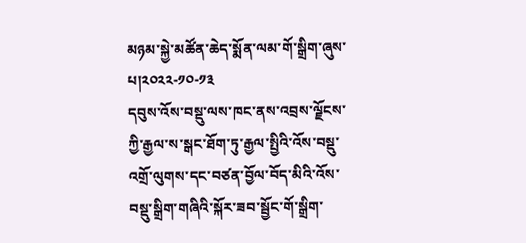མཉམ་སྐྱེ་མཚོན་ཆེད་སྨོན་ལམ་གོ་སྒྲིག་ཞུས་པ།༢༠༢༢-༡༠-༡༣
དབུས་འོས་བསྡུ་ལས་ཁང་ནས་འབྲས་ལྗོངས་ཀྱི་རྒྱལ་ས་སྒང་ཐོག་ཏུ་རྒྱལ་སྤྱིའི་འོས་བསྡུ་འགྲོ་ལུགས་དང་བཙན་བྱོལ་བོད་མིའི་འོས་བསྡུ་སྒྲིག་གཞིའི་སྐོར་ཟབ་སྦྱོང་གོ་སྒྲིག་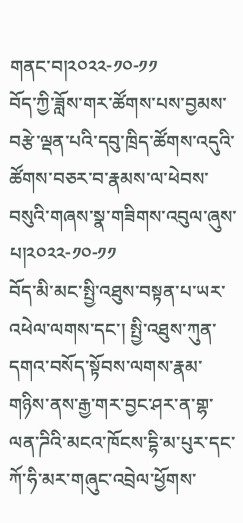གནང་བ།༢༠༢༢-༡༠-༡༡
བོད་ཀྱི་ཟློས་གར་ཚོགས་པས་བྱམས་བརྩེ་ལྡན་པའི་དབུ་ཁྲིད་ཚོགས་འདུའི་ཚོགས་བཅར་བ་རྣམས་ལ་ཕེབས་བསུའི་གཞས་སྣ་གཟིགས་འབུལ་ཞུས་པ།༢༠༢༢-༡༠-༡༡
བོད་མི་མང་སྤྱི་འཐུས་བསྟན་པ་ཡར་འཕེལ་ལགས་དང་། སྤྱི་འཐུས་ཀུན་དགའ་བསོད་སྟོབས་ལགས་རྣམ་གཉིས་ནས་རྒྱ་གར་བྱང་ཤར་ན་གྷ་ལན་ཌིའི་མངའ་ཁོངས་དྷི་མ་པུར་དང་ཀོ་ཧི་མར་གཞུང་འབྲེལ་ཕྱོགས་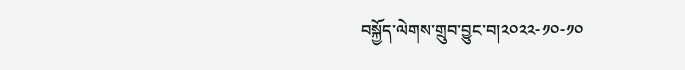བསྐྱོད་ལེགས་གྲུབ་བྱུང་བ།༢༠༢༢-༡༠-༡༠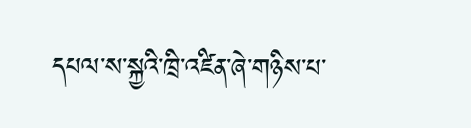དཔལ་ས་སྐྱའི་ཁྲི་འཛིན་ཞེ་གཉིས་པ་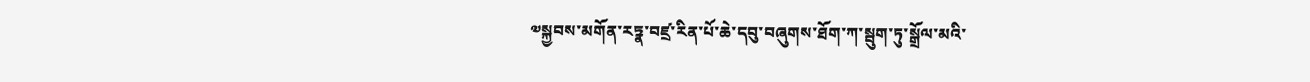༧སྐྱབས་མགོན་རཏྣ་བཛྲ་རིན་པོ་ཆེ་དབུ་བཞུགས་ཐོག་ཀ་སྦུག་ཏུ་སྒྲོལ་མའི་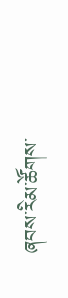ཞབས་རིམ་ཚོགས་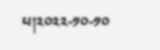པ།༢༠༢༢-༡༠-༡༠